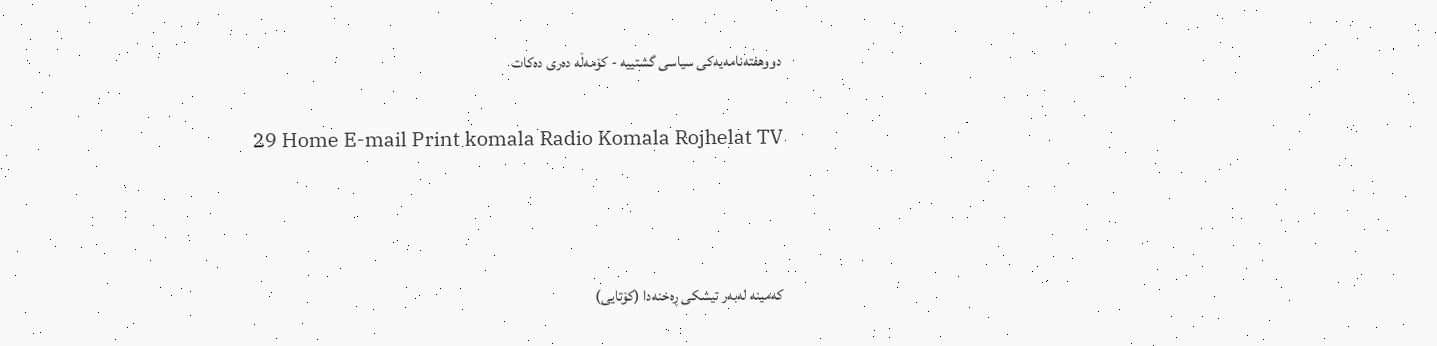دووهفته‌نامه‌یه‌کی سیاسی گشتییه‌ - کۆمه‌ڵه‌ ده‌ری ده‌کات

29 Home E-mail Print komala Radio Komala Rojhelat TV



كه‌مینه‌ له‌به‌ر تیشكی ڕه‌خنه‌دا (كۆتایی)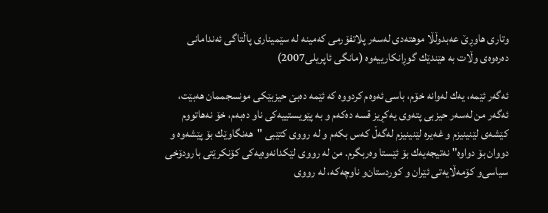وتاری‌ هاوڕێ عه‌بدوڵڵا موهته‌دی له‌سه‌ر پلاتفۆرمی‌ كه‌مینه‌ له‌ سێمیناری‌ پاڵتاگی ئه‌ندامانی ده‌ره‌وه‌ی وڵات به‌ هێندێك گوڕانكارییه‌وه‌ (مانگی ئاپریلی2007)

ئه‌گه‌ر ئێمه‌، یه‌ك له‌وانه‌ خۆم، باسی ئه‌وه‌م كردووه‌ كه‌ ئێمه‌ ده‌بێ‌ حیزبێكی مونسجممان هه‌بێت، ئه‌گه‌ر من له‌سه‌ر حیزبی پته‌وی‌ یه‌كڕیز قسه‌ ده‌كه‌م و به‌ پێویستییه‌كی‌ ناو ده‌به‌م، خۆ نه‌هاتووم كێشه‌ی لێنینیزم و غه‌یره‌ لێنینیزم له‌گه‌ڵ كه‌س بكه‌م و له‌ رووی‌ كتێبی‌ "هه‌نگاوێك بۆ پێشه‌وه‌ و دووان بۆ دواوه‌" نه‌تیجه‌یه‌ك بۆ ئێستا وه‌ربگرم. من له‌ رووی‌ لێكدانه‌وه‌یه‌كی‌ كۆنكرێتی‌ بارودۆخی‌ سیاسی‌‌و كۆمه‌ڵایه‌تی‌ ئێران و كوردستان‌و ناوچه‌كه‌، له‌ رووی‌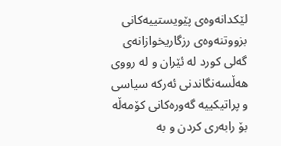لێكدانه‌وه‌ی‌ پێویستییه‌كانی‌ بزووتنه‌وه‌ی‌ رزگاریخوازانه‌ی‌ گه‌لی‌ كورد له‌ ئێران و له‌ رووی‌ هه‌ڵسه‌نگاندنی‌ ئه‌ركه‌ سیاسی‌ و پراتیكییه‌ گه‌وره‌كانی‌ كۆمه‌ڵه‌ بۆ رابه‌ری‌ كردن و به‌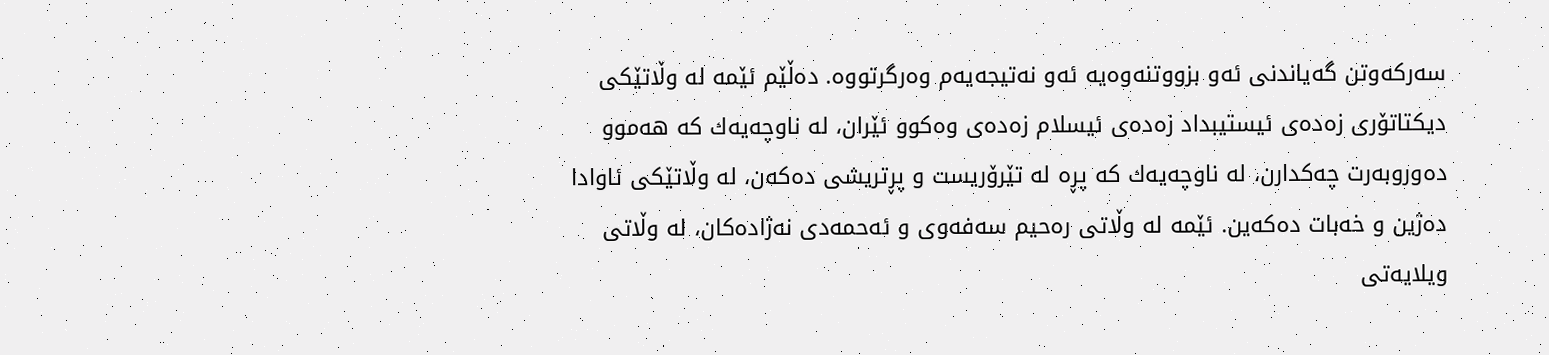سه‌ركه‌وتن گه‌یاندنی‌ ئه‌و بزووتنه‌وه‌یه‌ ئه‌و نه‌تیجه‌یه‌م وه‌رگرتووه‌. ده‌ڵێم ئێمه‌ له‌ وڵاتێكی دیكتاتۆری زه‌ده‌ی‌ ئیستیبداد زه‌ده‌ی ئیسلام زه‌ده‌ی وه‌كوو ئێران، له‌ ناوچه‌یه‌ك كه‌ هه‌موو ده‌وروبه‌رت چه‌كدارن، له‌ ناوچه‌یه‌ك كه‌ پڕه‌ له‌ تێرۆریست و پڕتریشی‌ ده‌كه‌ن، له‌ وڵاتێكی‌ ئاوادا ده‌ژین و خه‌بات ده‌كه‌ین. ئێمه‌ له‌ وڵاتی‌ ره‌حیم سه‌فه‌وی‌ و ئه‌حمه‌دی‌ نه‌ژاده‌كان، له‌ وڵاتی‌ ویلایه‌تی‌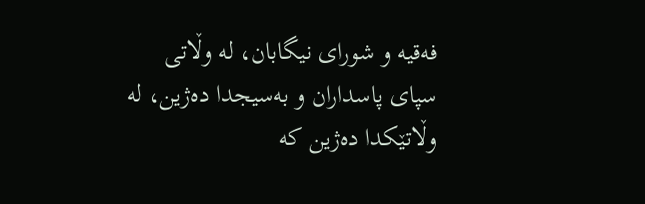فه‌قیه‌ و شورای‌ نیگابان، له‌ وڵاتی‌ سپای‌ پاسداران و به‌سیجدا ده‌ژین، له‌ وڵاتێكدا ده‌ژین كه‌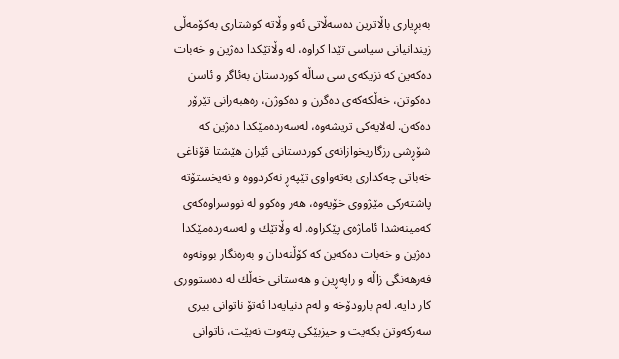به‌بڕیاری‌ باڵاترین ده‌سه‌ڵاتی‌ ئه‌و وڵاته‌ كوشتاری‌ به‌كۆمه‌ڵی‌ زیندانیانی‌ سیاسی‌ تێدا كراوه‌، له‌ وڵاتێكدا ده‌ژین و خه‌بات ده‌كه‌ین كه‌ نزیكه‌ی‌ سی‌ ساڵه‌ كوردستان به‌ئاگر و ئاسن ده‌كوتن، خه‌ڵكه‌كه‌ی‌ ده‌گرن و ده‌كوژن، ره‌هبه‌رانی‌ تێرۆر ده‌كه‌ن. له‌لایه‌كی‌ تریشه‌وه‌، له‌سه‌رده‌مێكدا ده‌ژین كه‌ شۆڕشی رزگاریخوازانه‌ی كوردستانی‌ ئێران هێشتا قۆناغی خه‌باتی‌ چه‌كداری به‌ته‌واوی تێپه‌ڕ نه‌كردووه‌ و نه‌یخستۆته‌ پاشته‌ركی‌ مێژووی‌ خۆیه‌وه‌، هه‌ر وه‌كوو له‌ نووسراوه‌كه‌ی كه‌مینه‌شدا ئاماژه‌ی پێكراوه‌. له‌ وڵاتێك و له‌سه‌رده‌مێكدا ده‌ژین و خه‌بات ده‌كه‌ین كه‌ كۆڵنه‌دان و به‌ره‌نگار بوونه‌وه‌ فه‌رهه‌نگی‌ زاڵه‌ و راپه‌ڕین و هه‌ستانی‌ خه‌ڵك له‌ ده‌ستووری‌ كار دایه‌. له‌م بارودۆخه‌ و له‌م دنیایه‌دا ئه‌تۆ ناتوانی بیری‌ سه‌ركه‌وتن بكه‌یت و حیزبێكی پته‌وت نه‌بێت، ناتوانی‌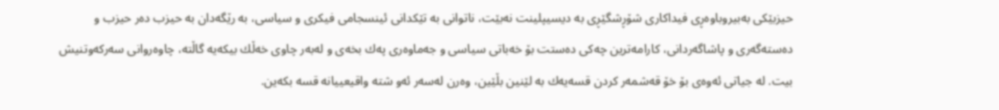حیزبێكی‌ به‌بیروباوه‌ڕی‌ فیداكاری‌ شۆڕشگێڕی‌ به‌ دیسیپلینت نه‌بێت، ناتوانی‌ به‌ تێكدانی‌ ئینسجامی‌ فیكری‌ و سیاسی‌، به‌ رێگه‌دان به‌ حیزب ده‌ر حیزب و ده‌سته‌گه‌ری‌ و پاشاگه‌ردانی‌، كارامه‌ترین چه‌كی‌ ده‌ستت بۆ خه‌باتی‌ سیاسی‌ و جه‌ماوه‌ری‌ په‌ك بخه‌ی‌ و له‌به‌ر چاوی‌ خه‌ڵك بیكه‌یه‌ گاڵته‌، چاوه‌روانی‌ سه‌ركه‌وتنیش بیت. له‌ جیاتی‌ ئه‌وه‌ی‌ بۆ خۆ قه‌شمه‌ر كردن قسه‌یه‌ك به‌ لێنین بڵێین، وه‌رن له‌سه‌ر ئه‌و شته‌ واقیعییانه‌ قسه‌ بكه‌ین.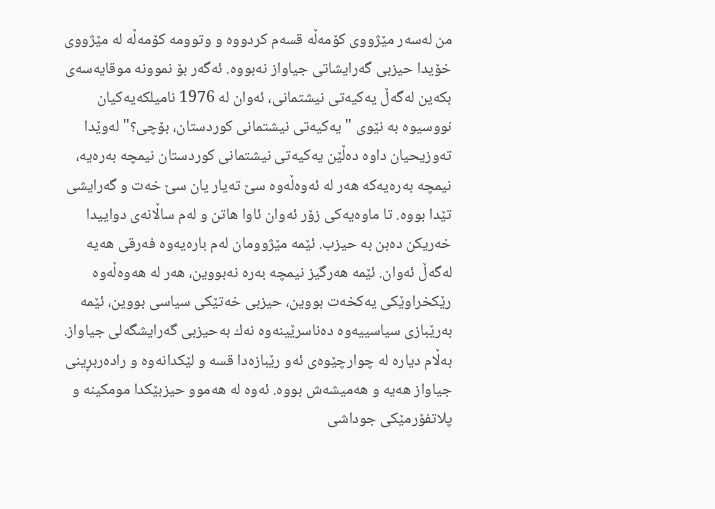من له‌سه‌ر مێژووی كۆمه‌ڵه‌ قسه‌م كردووه‌ و وتوومه‌ كۆمه‌ڵه‌ له‌ مێژووی خۆیدا حیزبی گه‌رایشاتی جیاواز نه‌بووه‌. ئه‌گه‌ر بۆ نموونه‌ موقایه‌سه‌ی بكه‌ین له‌گه‌ڵ یه‌كیه‌تی نیشتمانی‌، ئه‌وان له‌ 1976 نامیلكه‌یه‌كیان نووسیوه‌ به‌ نێوی "یه‌كیه‌تی نیشتمانی كوردستان، بۆچی؟" له‌وێدا ته‌وزیحیان داوه‌ ده‌ڵێن یه‌كیه‌تی نیشتمانی كوردستان نیمچه‌ به‌ره‌یه‌، نیمچه‌ به‌ره‌یه‌كه‌ هه‌ر له‌ ئه‌وه‌ڵه‌وه‌ سێ‌ ته‌یار یان سێ‌ خه‌ت و گه‌رایشی تێدا بووه‌. تا ماوه‌یه‌كی‌ زۆر ئه‌وان ئاوا هاتن و له‌م ساڵانه‌ی‌ دواییدا خه‌ریكن ده‌بن به‌ حیزب. ئێمه‌ مێژوومان له‌م باره‌یه‌وه‌ فه‌رقی هه‌یه‌ له‌گه‌ڵ ئه‌وان. ئێمه‌ هه‌رگیز نیمچه‌ به‌ره‌ نه‌بووین، هه‌ر له‌ هه‌وه‌ڵه‌وه‌ رێكخراوێكی‌ یه‌كخه‌ت بووین، حیزبی‌ خه‌تێكی سیاسی بووین، ئێمه‌ به‌رێبازی سیاسییه‌وه‌ ده‌ناسرێینه‌وه‌ نه‌ك به‌حیزبی گه‌رایشگه‌لی جیاواز. به‌ڵام دیاره‌ له‌ چوارچێوه‌ی ئه‌و رێبازه‌دا قسه‌ و لێكدانه‌وه‌ و راده‌ربڕینی‌ جیاواز هه‌یه‌ و هه‌میشه‌ش بووه‌. ئه‌وه‌ له‌ هه‌موو حیزبێكدا مومكینه‌ و پلاتفۆرمێكی جوداشی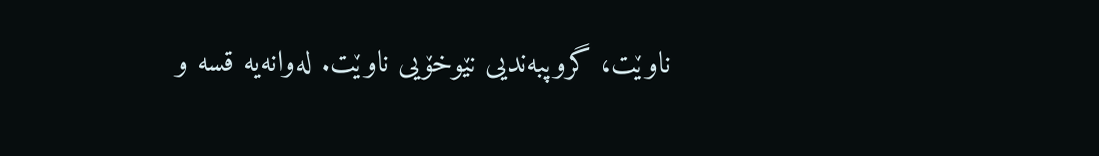ناوێت، گروپبه‌ندیی‌ نێوخۆیی‌ ناوێت. له‌وانه‌یه‌ قسه‌ و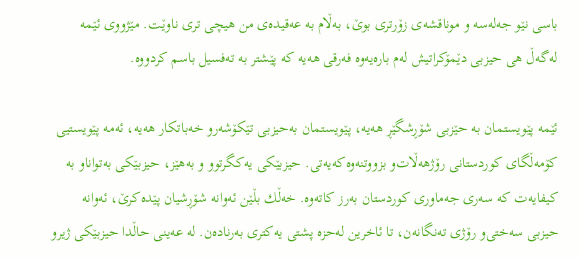باسی‌ نێو جه‌له‌سه‌ و موناقشه‌ی زۆرتری بوێ، به‌ڵام به‌ عه‌قیده‌ی من هیچی تری‌ ناوێت. مێژووی‌ ئێمه‌ له‌گه‌ڵ‌ هی‌ حیزبی‌ دێمۆكراتیش له‌م باره‌یه‌وه‌ فه‌رقی‌ هه‌یه‌ كه‌ پێشتر به‌ ته‌فسیل باسم كردووه‌.

ئێمه‌ پێویستمان به‌ حێزبی شۆڕشگێڕ هه‌یه‌، پێویستمان به‌حیزبی تێكۆشه‌ر‌و خه‌باتكار هه‌یه‌، ئه‌مه‌ پێویستیی‌ كۆمه‌ڵگای كوردستانی‌ رۆژهه‌ڵات‌و بزووتنه‌وه‌كه‌یه‌تی‌. حیزبێكی یه‌كگرتوو و به‌هێز، حیزبێكی به‌توانا‌و به‌ كیفایه‌ت كه‌ سه‌ری جه‌ماوری كوردستان به‌رز كاته‌وه‌. خه‌ڵك بڵێن ئه‌وانه‌ شۆڕشیان پێده‌كرێ‌، ئه‌وانه‌ حیزبی سه‌ختی‌‌و رۆژی‌ ته‌نگانه‌ن، تا ئاخرین له‌حزه‌ پشتی یه‌كتری به‌رناده‌ن. له‌ عه‌ینی حاڵدا حیزبێكی‌ ژیرو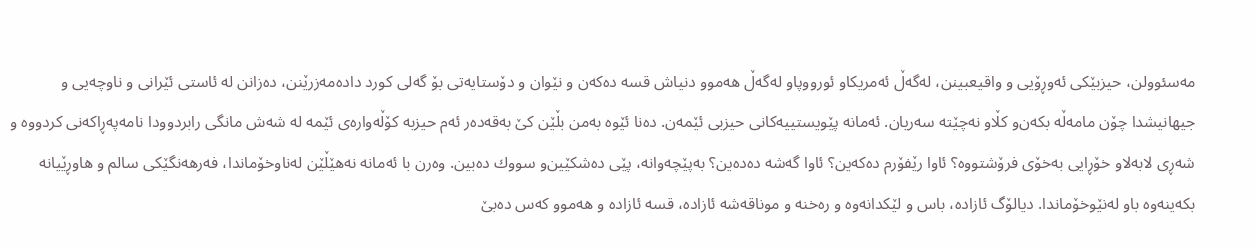مه‌سئوولن، حیزبێكی‌ ئه‌وڕۆیی‌ و واقیعبینن، له‌گه‌ڵ ئه‌مریكا‌و ئورووپا‌و له‌گه‌ڵ‌ هه‌موو دنیاش قسه‌ ده‌كه‌ن و نێوان و دۆستایه‌تی‌ بۆ گه‌لی‌ كورد داده‌مه‌زرێنن، ده‌زانن له‌ ئاستی‌ ئێرانی‌ و ناوچه‌یی‌ و جیهانیشدا چۆن مامه‌ڵه‌ بكه‌ن‌و كڵاو نه‌چێته‌ سه‌ریان. ئه‌مانه‌ پێویستییه‌كانی‌ حیزبی ئێمه‌ن. ده‌نا ئێوه‌ به‌من بڵێن كێ‌ به‌قه‌ده‌ر ئه‌م حیزبه‌ كۆڵه‌واره‌ی‌ ئێمه‌ له‌ شه‌ش مانگی رابردوودا نامه‌په‌ڕاكه‌نی كردووه‌ و شه‌ڕی لابه‌لاو خۆڕایی به‌خۆی فرۆشتووه‌؟ ئاوا رێفۆرم ده‌كه‌ین؟ ئاوا گه‌شه‌ ده‌ده‌ین؟ به‌پێچه‌وانه‌، پێی‌ ده‌شكێین‌و سووك ده‌بین. وه‌رن با ئه‌مانه‌ نه‌هێڵێن له‌ناوخۆماندا، فه‌رهه‌نگێكی سالم و هاوڕێیانه‌ بكه‌ینه‌وه‌ باو له‌نێوخۆماندا. دیالۆگ ئازاده‌، باس و لێكدانه‌وه‌ و ره‌خنه‌ و موناقه‌شه‌ ئازاده‌، قسه‌ ئازاده‌ و هه‌موو كه‌س ده‌بێ‌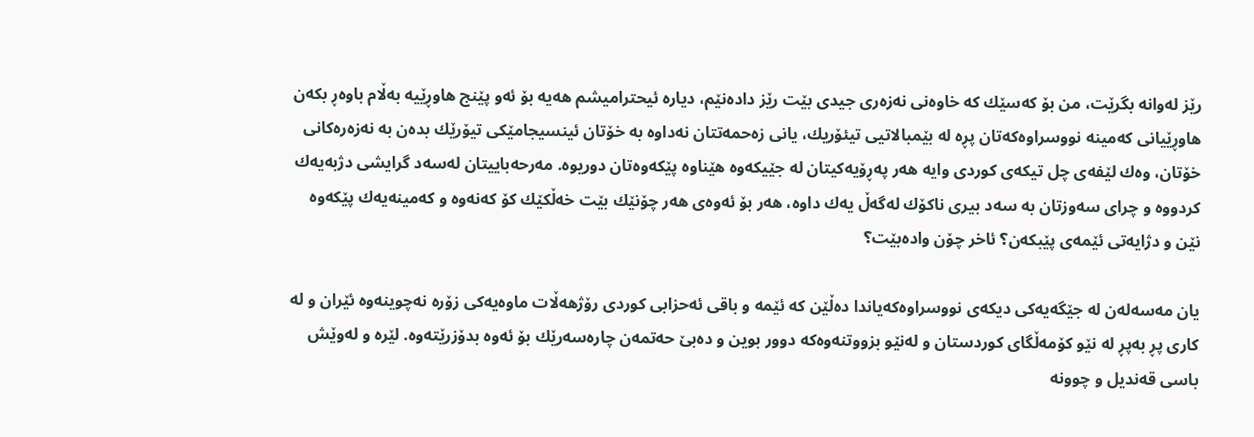رێز له‌وانه‌ بگرێت، من بۆ كه‌سێك كه‌ خاوه‌نی نه‌زه‌ری جیدی بێت رێز داده‌نێم، دیاره‌ ئیحترامیشم هه‌یه‌ بۆ ئه‌و پێنج هاوڕێیه‌ به‌ڵام باوه‌ڕ بكه‌ن هاوڕێیانی كه‌مینه‌ نووسراوه‌كه‌تان پڕه‌ له‌ بێمبالاتیی‌ تیئۆریك، یانی زه‌حمه‌تتان نه‌داوه‌ به‌ خۆتان ئینسیجامێكی تیۆرێك بده‌ن به‌ نه‌زه‌ره‌كانی خۆتان، وه‌ك لێفه‌ی‌ چل تیكه‌ی كوردی وایه‌ هه‌ر په‌ڕۆیه‌كیتان له‌ جێیكه‌وه‌ هێناوه‌ پێكه‌وه‌تان دوریوه‌. مه‌رحه‌باییتان له‌سه‌د گرایشی دژبه‌یه‌ك كردووه‌ و چرای‌ سه‌وزتان به‌ سه‌د بیری‌ ناكۆك له‌گه‌ڵ‌ یه‌ك داوه‌، هه‌ر بۆ ئه‌وه‌ی‌ هه‌ر چۆنێك بێت خه‌ڵكێك كۆ كه‌نه‌وه‌ و كه‌مینه‌یه‌ك پێكه‌وه‌ نێن و دژایه‌تی‌ ئێمه‌ی‌ پێبكه‌ن؟ ئاخر چۆن واده‌بێت؟

یان مه‌سه‌له‌ن له‌ جێگه‌یه‌كی‌ دیكه‌ی‌ نووسراوه‌كه‌یاندا ده‌ڵێن كه‌ ئێمه‌ و باقی‌ ئه‌حزابی‌ كوردی‌ رۆژهه‌ڵات ماوه‌یه‌كی‌ زۆره‌ نه‌چوینه‌وه‌ ئێران و له‌ كاری پڕ به‌پڕ له‌ نێو كۆمه‌ڵگای كوردستان و له‌نێو بزووتنه‌وه‌كه‌ دوور بوین و ده‌بێ‌ حه‌تمه‌ن چاره‌سه‌رێك بۆ ئه‌وه‌ بدۆزرێته‌وه‌. لێره‌ و له‌وێش باسی‌ قه‌ندیل و چوونه‌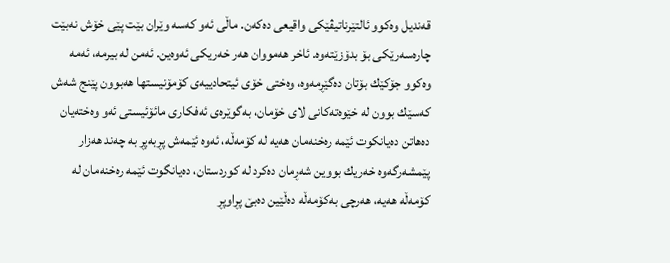قه‌ندیل وه‌كوو ئالتێرناتیڤێكی‌ واقیعی‌ ده‌كه‌ن. ماڵی‌ ئه‌و كه‌سه‌ وێران بێت پێی خۆش نه‌بێت چاره‌سه‌رێكی بۆ بدۆزێته‌وه‌. ئاخر هه‌مووان هه‌ر خه‌ریكی ئه‌وه‌ین. ئه‌من له‌ بیرمه‌، ئه‌مه‌ وه‌كوو جۆكێك بۆتان ده‌گێڕمه‌وه‌، وه‌ختی خۆی ئیتحادییه‌ی كۆمۆنیستها هه‌بوون پێنج شه‌ش كه‌سێك بوون له‌ خێوه‌ته‌كانی لای‌ خۆمان، به‌گوێره‌ی‌ ئه‌فكاری مائۆئیستی‌ ئه‌و وه‌خته‌یان ده‌هاتن ده‌یانكوت ئێمه‌ ره‌خنه‌مان هه‌یه‌ له‌ كۆمه‌ڵه‌، ئه‌وه‌ ئێمه‌ش پڕبه‌پڕ به‌ چه‌ند هه‌زار پێمشه‌رگه‌وه‌ خه‌ریك بووین شه‌ڕمان ده‌كرد له‌ كوردستان، ده‌یانگوت ئێمه‌ ره‌خنه‌مان له‌ كۆمه‌ڵه‌ هه‌یه‌، هه‌رچی به‌كۆمه‌ڵه‌ ده‌ڵێین ده‌بێ‌ پڕاوپڕ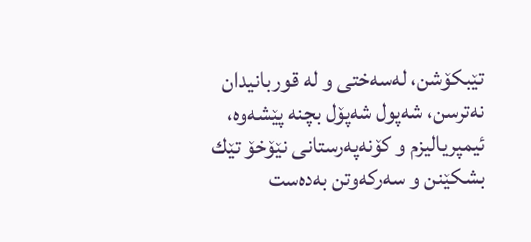تێبكۆشن، له‌سه‌ختی‌ و له‌ قوربانیدان نه‌ترسن، شه‌پول شه‌پۆل بچنه‌ پێشه‌وه‌، ئیمپریالیزم و كۆنه‌په‌رستانی‌ نێۆخۆ تێك بشكێنن و سه‌ركه‌وتن به‌ده‌ست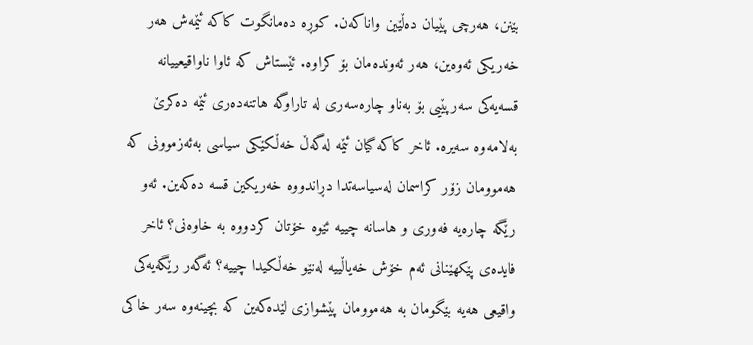بێنن، هه‌رچی پێیان ده‌ڵێین واناكه‌ن. كوڕه‌ ده‌مانگوت كاكه‌ ئێمه‌ش هه‌ر خه‌ریكی ئه‌وه‌ین، هه‌ر ئه‌ونده‌مان بۆ كراوه‌. ئێستاش كه‌ ئاوا ناواقیعییانه‌ قسه‌یه‌كی‌ سه‌رپێیی‌ بۆ به‌ناو چاره‌سه‌ری‌ له‌ تاراوگه‌ هاتنه‌ده‌ری‌ ئێمه‌ ده‌كرێ‌ به‌لامه‌وه‌ سه‌یره‌. ئاخر كاكه‌ گیان ئێمه‌ له‌گه‌ڵ خه‌ڵكێكی سیاسی به‌ئه‌زموونی كه‌ هه‌موومان زۆر كراسمان له‌سیاسه‌تدا دڕاندووه‌ خه‌ریكین قسه‌ ده‌كه‌ین. ئه‌و رێگه‌ چاره‌یه‌ فه‌وری‌ و هاسانه‌ چییه‌ ئێوه‌ خۆتان كردووه‌ به‌ خاوه‌نی‌؟ ئاخر فایده‌ی‌ پێكهێنانی‌ ئه‌م خۆش خه‌یاڵییه‌ له‌نێو خه‌ڵكیدا چییه‌؟ ئه‌گه‌ر رێگه‌یه‌كی واقیعی هه‌یه‌ بێگومان به‌ هه‌موومان پێشوازی‌ لێده‌كه‌ین كه‌ بچینه‌وه‌ سه‌ر خاكی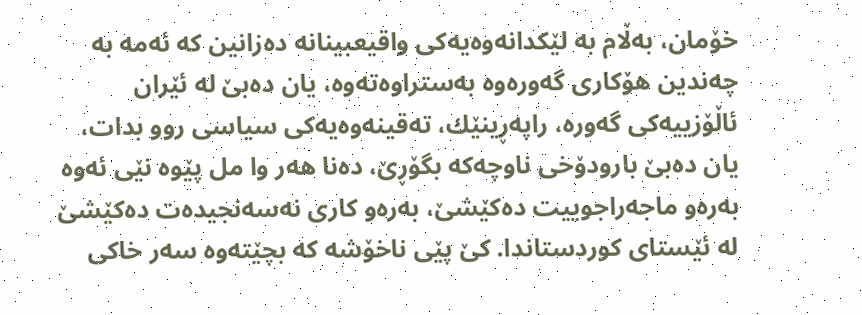خۆمان، به‌ڵام به‌ لێكدانه‌وه‌یه‌كی‌ واقیعبینانه‌ ده‌زانین كه‌ ئه‌مه‌ به‌ چه‌ندین هۆكاری‌ گه‌وره‌وه‌ به‌ستراوه‌ته‌وه‌، یان ده‌بێ‌ له‌ ئێران ئاڵۆزییه‌كی‌ گه‌وره‌، راپه‌ڕینێك، ته‌قینه‌وه‌یه‌كی‌ سیاسی‌ روو بدات، یان ده‌بێ‌ بارودۆخی‌ ناوچه‌كه‌ بگۆڕێ‌، ده‌نا هه‌ر وا مل پێوه‌ نێی‌ ئه‌وه‌ به‌ره‌و ماجه‌راجوییت ده‌كێشێ‌، به‌ره‌و كاری‌ نه‌سه‌نجیده‌ت ده‌كێشێ‌ له‌ ئێستای كوردستاندا. كێ‌ پێی ناخۆشه‌ كه‌ بچێته‌وه‌ سه‌ر خاكی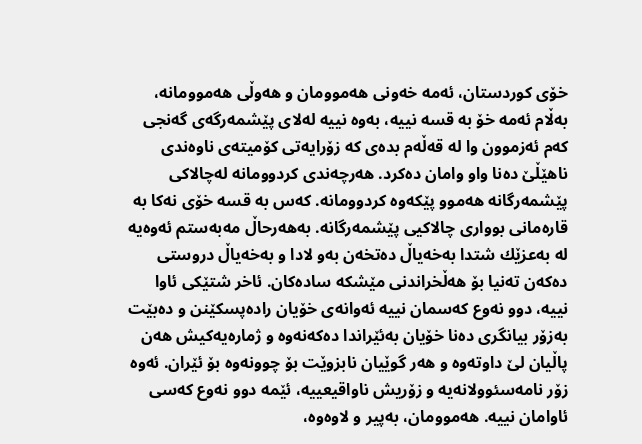خۆی‌ كوردستان، ئه‌مه‌ خه‌ونی‌ هه‌موومان و هه‌وڵی‌ هه‌موومانه‌، به‌ڵام ئه‌مه‌ خۆ به‌ قسه‌ نییه‌، به‌وه‌ نییه‌ له‌لای‌ پێشمه‌رگه‌ی‌ گه‌نجی‌ كه‌م ئه‌زموون وا له‌ قه‌ڵه‌م بده‌ی‌ كه‌ زۆرایه‌تی كۆمیته‌ی ناوه‌ندی‌ ناهێڵێ‌ ده‌نا واو وامان ده‌كرد. هه‌رچه‌ندی كردوومانه‌ له‌چالاكی پێشمه‌رگانه‌ هه‌موو پێكه‌وه‌ كردوومانه‌. كه‌س به‌ قسه‌ خۆی‌ نه‌كا به‌ قاره‌مانی‌ بوواری‌ چالاكیی‌ پێشمه‌رگانه‌. به‌هه‌رحاڵ مه‌به‌ستم ئه‌وه‌یه‌ له‌ به‌عزێك شتدا به‌خه‌یاڵ ده‌تخه‌ن به‌و لادا و به‌خه‌یاڵ دروستی‌ ده‌كه‌ن ته‌نیا بۆ هه‌ڵخراندنی‌ مێشكه‌ ساده‌كان. ئاخر شتێكی ئاوا نییه‌، دوو نه‌وع كه‌سمان نییه‌ ئه‌وانه‌ی خۆیان راده‌پسكێنن و ده‌بێت به‌زۆر بیانگری‌ ده‌نا خۆیان به‌ئێراندا ده‌كه‌نه‌وه‌ و ژماره‌یه‌كیش هه‌ن پاڵیان لێ داوته‌وه‌ و هه‌ر گوێیان نابزوێت بۆ چوونه‌وه‌ بۆ ئێران. ئه‌وه‌ زۆر نامه‌سئوولانه‌یه‌ و زۆریش ناواقیعییه‌، ئێمه‌ دوو نه‌وع كه‌سی‌ ئاوامان نییه‌. هه‌موومان، به‌پیر و لاوه‌وه‌،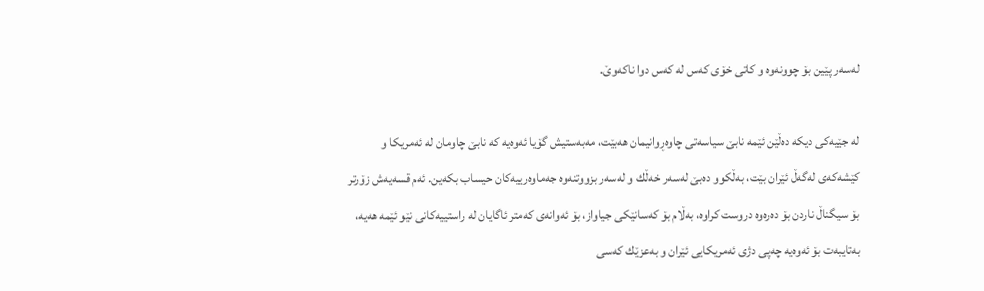له‌سه‌ر پێین بۆ چوونه‌وه‌ و كاتی‌ خۆی‌ كه‌س له‌ كه‌س دوا ناكه‌وێ‌.

له‌ جێیه‌كی‌ دیكه‌ ده‌ڵێن ئێمه‌ نابێ‌ سیاسه‌تی چاوه‌ڕوانیمان هه‌بێت، مه‌به‌ستیش گۆیا ئه‌وه‌یه‌ كه‌ نابێ‌ چاومان له‌ ئه‌مریكا و كێشه‌كه‌ی‌ له‌گه‌ڵ‌ ئێران بێت، به‌ڵكوو ده‌بێ‌ له‌سه‌ر خه‌ڵك و له‌سه‌ر بزووتنه‌وه‌ جه‌ماوه‌رییه‌كان حیساب بكه‌ین. ئه‌م قسه‌یه‌ش زۆرتر بۆ سیگناڵ‌ ناردن بۆ ده‌ره‌وه‌ دروست كراوه‌، به‌ڵام بۆ كه‌سانێكی‌ جیاواز، بۆ ئه‌وانه‌ی‌ كه‌متر ئاگایان له‌ راستییه‌كانی‌ نێو ئێمه‌ هه‌یه‌، به‌تایبه‌ت بۆ ئه‌وه‌یه‌ چه‌پی‌ دژی‌ ئه‌مریكایی‌ ئێران و به‌عزێك كه‌سی‌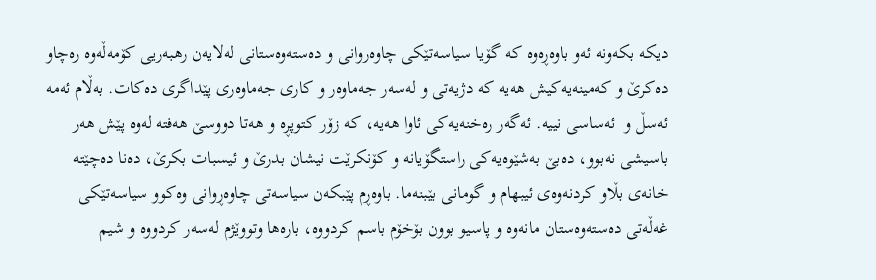دیكه‌ بكه‌ونه‌ ئه‌و باوه‌ڕه‌وه‌ كه‌ گۆیا سیاسه‌تێكی‌ چاوه‌روانی‌ و ده‌سته‌وه‌ستانی‌ له‌لایه‌ن رهبه‌ریی‌ كۆمه‌ڵه‌وه‌ ره‌چاو ده‌كرێ‌ و كه‌مینه‌یه‌كیش هه‌یه‌ كه‌ دژیه‌تی‌ و له‌سه‌ر جه‌ماوه‌ر و كاری‌ جه‌ماوه‌ری‌ پێداگری‌ ده‌كات. به‌ڵام ئه‌مه‌ ئه‌سڵ‌ و  ئه‌ساسی‌ نییه‌. ئه‌گه‌ر ره‌خنه‌یه‌كی‌ ئاوا هه‌یه‌، كه‌ زۆر كتوپڕه‌ و هه‌تا دووسێ‌ هه‌فته‌ له‌وه‌ پێش هه‌ر باسیشی‌ نه‌بوو، ده‌بێ‌ به‌شێوه‌یه‌كی‌ راستگۆیانه‌ و كۆنكرێت نیشان بدرێ‌ و ئیسبات بكرێ‌، ده‌نا ده‌چێته‌ خانه‌ی‌ بڵاو كردنه‌وه‌ی‌ ئیبهام و گومانی‌ بێبنه‌ما. باوه‌ڕم پێبكه‌ن سیاسه‌تی‌ چاوه‌ڕوانی وه‌كوو سیاسه‌تێكی غه‌ڵه‌تی‌ ده‌سته‌وه‌ستان مانه‌وه‌ و پاسیو بوون بۆخۆم باسم كردووه‌، باره‌ها وتووێژم له‌سه‌ر كردووه‌ و شیم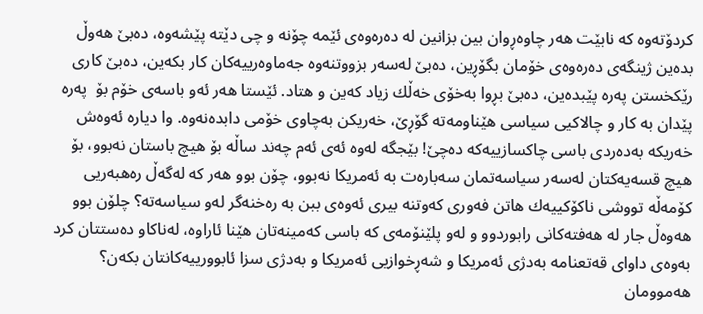كردۆته‌وه‌ كه‌ نابێت هه‌ر چاوه‌ڕوان بین بزانین له‌ ده‌ره‌وه‌ی ئێمه‌ چۆنه‌ و چی‌ دێته‌ پێشه‌وه‌، ده‌بێ‌ هه‌وڵ بده‌ین ژینگه‌ی‌ ده‌ره‌وه‌ی خۆمان بگۆڕین، ده‌بێ‌ له‌سه‌ر بزووتنه‌وه‌ جه‌ماوه‌رییه‌كان كار بكه‌ین، ده‌بێ‌ كاری‌ رێكخستن په‌ره‌ پێبده‌ین، ده‌بێ‌ بڕوا به‌خۆی‌ خه‌ڵك زیاد كه‌ین و هتاد. ئێستا هه‌ر ئه‌و باسه‌ی‌ خۆم بۆ  په‌ره‌ پێدان به‌ كار و چالاكیی‌ سیاسی‌ هێناومه‌ته‌ گۆڕێ‌، خه‌ریكن به‌چاوی‌ خۆمی‌ دابده‌نه‌وه‌. وا دیاره‌ ئه‌وه‌ش خه‌ریكه‌ به‌ده‌ردی‌ باسی‌ چاكسازییه‌كه‌ ده‌چێ‌! بێجگه‌ له‌وه‌ ئه‌ی‌ ئه‌م چه‌ند ساڵه‌ بۆ هیچ باستان نه‌بوو، بۆ هیچ قسه‌یه‌كتان له‌سه‌ر سیاسه‌تمان سه‌باره‌ت به‌ ئه‌مریكا نه‌بوو، چۆن بوو هه‌ر كه‌ له‌گه‌ڵ‌ ره‌هبه‌ریی‌ كۆمه‌ڵه‌ تووشی‌ ناكۆكییه‌ك هاتن فه‌وری‌ كه‌وتنه‌ بیری‌ ئه‌وه‌ی‌ ببن به‌ ره‌خنه‌گر له‌و سیاسه‌ته‌؟ چلۆن بوو هه‌وه‌ڵ‌ جار له‌ هه‌فته‌كانی‌ رابوردوو و له‌و پلێنۆمه‌ی‌ كه‌ باسی‌ كه‌مینه‌تان هێنا ئاراوه‌، له‌ناكاو ده‌ستتان كرد به‌وه‌ی‌ داوای‌ قه‌تعنامه‌ به‌دژی‌ ئه‌مریكا و شه‌ڕخوازیی‌ ئه‌مریكا و به‌دژی‌ سزا ئابوورییه‌كانتان بكه‌ن؟ هه‌موومان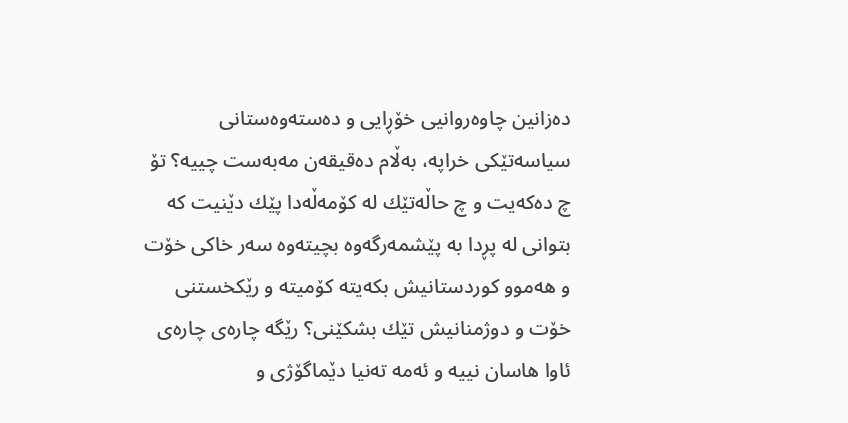ده‌زانین چاوه‌روانیی‌ خۆڕایی‌ و ده‌سته‌وه‌ستانی‌ سیاسه‌تێكی خراپه‌، به‌ڵام ده‌قیقه‌ن مه‌به‌ست چییه‌؟ تۆ  چ ده‌كه‌یت و چ حاڵه‌تێك له‌ كۆمه‌ڵه‌دا پێك دێنیت كه‌ بتوانی‌ له‌ پڕدا به‌ پێشمه‌رگه‌وه‌ بچیته‌وه‌ سه‌ر خاكی خۆت  و هه‌موو كوردستانیش بكه‌یته‌ كۆمیته‌ و رێكخستنی خۆت و دوژمنانیش تێك بشكێنی‌؟ رێگه‌ چاره‌ی‌ چاره‌ی‌ ئاوا هاسان نییه‌ و ئه‌مه‌ ته‌نیا دێماگۆژی‌ و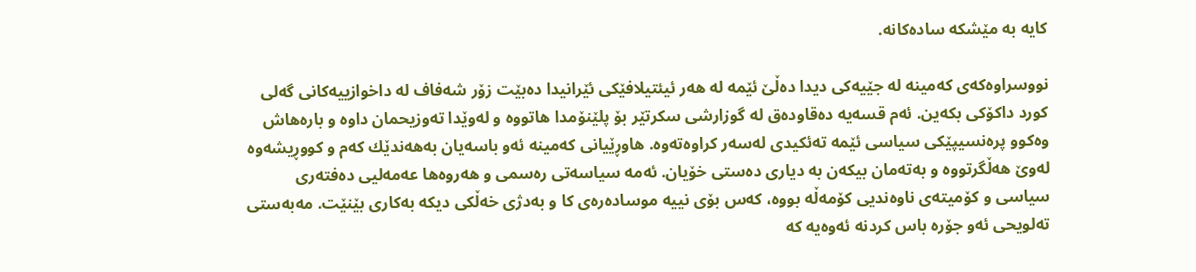كایه‌ به‌ مێشكه‌ ساده‌كانه‌.

نووسراوه‌كه‌ی‌ كه‌مینه‌ له‌ جێیه‌كی‌ دیدا ده‌ڵێ‌ ئێمه‌ له‌ هه‌ر ئیئتیلافێكی ئێرانیدا ده‌بێت زۆر شه‌فاف له‌ داخوازییه‌كانی گه‌لی كورد داكۆكی‌ بكه‌ین. ئه‌م قسه‌یه‌ ده‌قاوده‌ق له‌ گوزارشی‌ سكرتێر بۆ پلێنۆمدا هاتووه‌ و له‌وێدا ته‌وزیحمان داوه‌ و باره‌هاش وه‌كوو پره‌نسیپێكی‌ سیاسی‌ ئێمه‌ ته‌ئكیدی‌ له‌سه‌ر كراوه‌ته‌وه‌. هاوڕێیانی‌ كه‌مینه‌ ئه‌و باسه‌یان به‌هه‌ندێك كه‌م و كووڕیشه‌وه‌ له‌وێ‌ هه‌ڵگرتووه‌ و به‌ته‌مان بیكه‌ن به‌ دیاری‌ ده‌ستی‌ خۆیان. ئه‌مه‌ سیاسه‌تی‌ ره‌سمی‌ و هه‌روه‌ها عه‌مه‌لیی‌ ده‌فته‌ری‌ سیاسی‌ و كۆمیته‌ی‌ ناوه‌ندیی‌ كۆمه‌ڵه‌ بووه‌، كه‌س بۆی‌ نییه‌ موساده‌ره‌ی‌ كا و به‌دژی‌ خه‌ڵكی‌ دیكه‌ به‌كاری‌ بێنێت. مه‌به‌ستی‌ ته‌لویحی‌ ئه‌و جۆره‌ باس كردنه‌ ئه‌وه‌یه‌ كه‌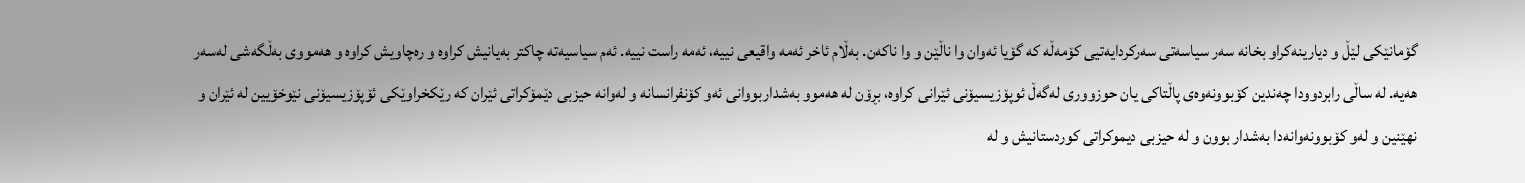گۆمانێكی‌ لێڵ‌ و دیارینه‌كراو بخانه‌ سه‌ر سیاسه‌تی‌ سه‌ركردایه‌تیی‌ كۆمه‌ڵه‌ كه‌ گۆیا ئه‌وان وا ناڵێن و وا ناكه‌ن. به‌ڵام ئاخر ئه‌مه‌ واقیعی نییه‌، ئه‌مه‌ راست نییه‌. ئه‌م سیاسیه‌ته‌ چاكتر به‌یانیش كراوه‌ و ره‌چاویش كراوه‌ و هه‌مووی‌ به‌ڵگه‌شی‌ له‌سه‌ر هه‌یه‌. له‌ ساڵی رابردوودا چه‌ندین كۆبوونه‌وه‌ی پاڵتاكی‌ یان حوزووری له‌گه‌ڵ ئوپۆزیسیۆنی ئێرانی كراوه‌، بڕۆن له‌ هه‌موو به‌شداربووانی‌ ئه‌و كۆنفرانسانه‌ و له‌وانه‌ حیزبی‌ دێمۆكراتی‌ ئێران كه‌ رێكخراوێكی‌ ئۆپۆزیسیۆنی‌ نێوخۆیین له‌ ئێران و نهێنین و له‌و كۆبوونه‌وانه‌دا به‌شدار بوون و له‌ حیزبی دیموكراتی‌ كوردستانیش و له‌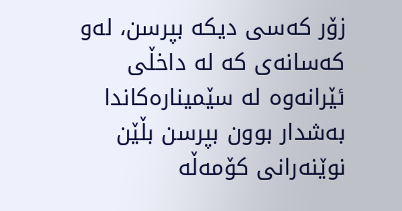زۆر كه‌سی‌ دیكه‌ بپرسن، له‌و كه‌سانه‌ی كه‌ له‌ داخڵی ئێرانه‌وه‌ له‌ سێمیناره‌كاندا به‌شدار بوون بپرسن بڵێن نوێنه‌رانی‌ كۆمه‌ڵه‌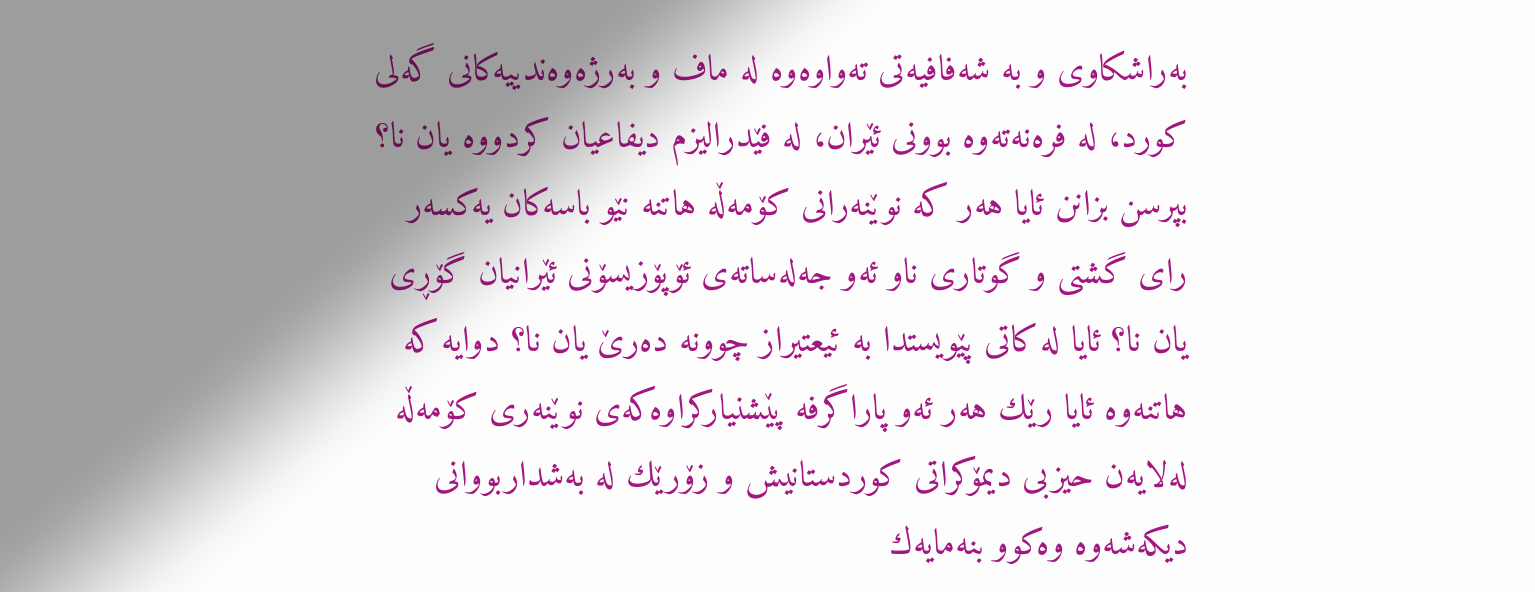به‌راشكاوی‌ و به‌ شه‌فافیه‌تی ته‌واوه‌وه‌ له‌ ماف و به‌رژه‌وه‌ندییه‌كانی‌ گه‌لی كورد، له‌ فره‌نه‌ته‌وه‌ بوونی ئێران، له‌ فێدرالیزم دیفاعیان كردووه‌ یان نا؟ بپرسن بزانن ئایا هه‌ر كه‌ نوێنه‌رانی‌ كۆمه‌ڵه‌ هاتنه‌ نێو باسه‌كان یه‌كسه‌ر رای‌ گشتی‌ و گوتاری ناو ئه‌و جه‌له‌ساته‌ی ئۆپۆزیسۆنی ئێرانیان گۆڕی‌ یان نا؟ ئایا له‌ كاتی‌ پێویستدا به‌ ئیعتیراز چوونه‌ ده‌رێ‌ یان نا؟ دوایه‌ كه‌ هاتنه‌وه‌ ئایا رێك هه‌ر ئه‌و پاراگرفه‌ پێشنیاركراوه‌كه‌ی‌ نوێنه‌ری‌ كۆمه‌ڵه‌ له‌لایه‌ن حیزبی دیمۆكراتی‌ كوردستانیش و زۆرێك له‌ به‌شداربووانی‌ دیكه‌شه‌وه‌ وه‌كوو بنه‌مایه‌ك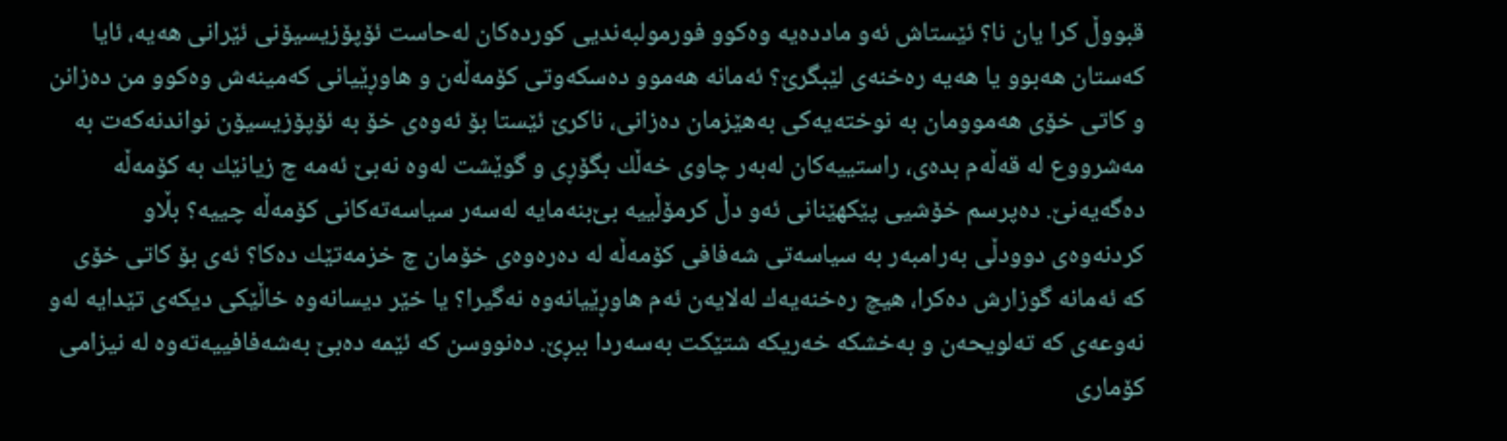قبووڵ‌ كرا یان نا؟ ئێستاش ئه‌و مادده‌یه‌ وه‌كوو فورمولبه‌ندیی‌ كورده‌كان له‌حاست ئۆپۆزیسیۆنی‌ ئێرانی‌ هه‌یه‌، ئایا كه‌ستان هه‌بوو یا هه‌یه‌ ره‌خنه‌ی‌ لێبگرێ‌؟ ئه‌مانه‌ هه‌موو ده‌سكه‌وتی‌ كۆمه‌ڵه‌ن و هاوڕێیانی‌ كه‌مینه‌ش وه‌كوو من ده‌زانن و كاتی‌ خۆی‌ هه‌موومان به‌ نوخته‌یه‌كی‌ به‌هێزمان ده‌زانی‌، ناكرێ‌ ئێستا بۆ ئه‌وه‌ی‌ خۆ به‌ ئۆپۆزیسیۆن نواندنه‌كه‌ت به‌ مه‌شرووع له‌ قه‌ڵه‌م بده‌ی‌، راستییه‌كان له‌به‌ر چاوی‌ خه‌ڵك بگۆڕی‌ و گوێشت له‌وه‌ نه‌بێ‌ ئه‌مه‌ چ زیانێك به‌ كۆمه‌ڵه‌ ده‌گه‌یه‌نێ‌. ده‌پرسم خۆشیی‌ پێكهێنانی‌ ئه‌و دڵ‌ كرمۆڵییه‌ بێ‌بنه‌مایه‌ له‌سه‌ر سیاسه‌ته‌كانی‌ كۆمه‌ڵه‌ چییه‌؟ بڵاو كردنه‌وه‌ی‌ دوودڵی‌ به‌رامبه‌ر به‌ سیاسه‌تی‌ شه‌فافی‌ كۆمه‌ڵه‌ له‌ ده‌ره‌وه‌ی خۆمان چ خزمه‌تێك ده‌كا؟ ئه‌ی‌ بۆ كاتی‌ خۆی‌ كه‌ ئه‌مانه‌ گوزارش ده‌كرا، هیچ ره‌خنه‌یه‌ك له‌لایه‌ن ئه‌م هاوڕێیانه‌وه‌ نه‌گیرا؟ یا خێر دیسانه‌وه‌ خاڵێكی دیكه‌ی تێدایه‌ له‌و نه‌وعه‌ی‌ كه‌ ته‌لویحه‌ن و به‌خشكه‌ خه‌ریكه‌ شتێكت به‌سه‌ردا ببڕێ‌. ده‌نووسن كه‌ ئێمه‌ ده‌بێ‌ به‌شه‌فافییه‌ته‌وه‌ له‌ نیزامی‌ كۆماری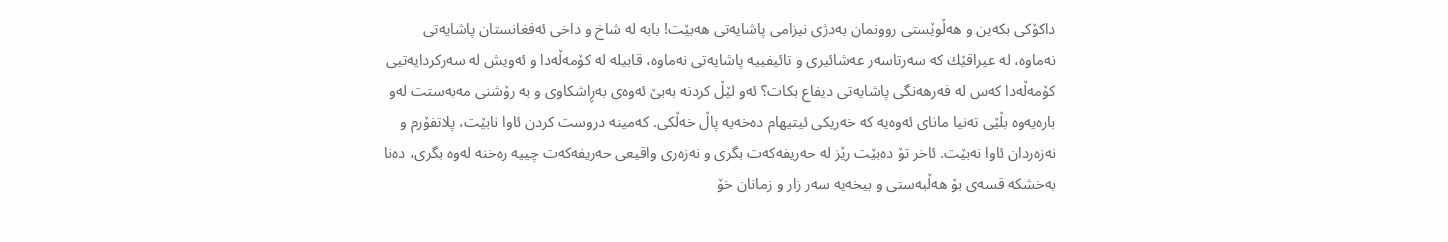داكۆكی‌ بكه‌ین و هه‌ڵوێستی‌ روونمان به‌دژی‌ نیزامی‌ پاشایه‌تی‌ هه‌بێت! بابه‌ له‌ شاخ و داخی‌ ئه‌فغانستان پاشایه‌تی نه‌ماوه‌، له‌ عیراقێك كه‌ سه‌رتاسه‌ر عه‌شائیری‌ و تائیفییه‌ پاشایه‌تی نه‌ماوه‌، قابیله‌ له‌ كۆمه‌ڵه‌دا و ئه‌ویش له‌ سه‌ركردایه‌تیی‌ كۆمه‌ڵه‌دا كه‌س له‌ فه‌رهه‌نگی پاشایه‌تی دیفاع بكات؟ ئه‌و لێڵ‌ كردنه‌ به‌بێ‌ ئه‌وه‌ی به‌ڕاشكاوی‌ و به‌ رۆشنی‌ مه‌به‌ستت له‌و باره‌یه‌وه‌ بڵێی‌ ته‌نیا مانای‌ ئه‌وه‌یه‌ كه‌ خه‌ریكی‌ ئیتیهام ده‌خه‌یه‌ پاڵ خه‌ڵكی. كه‌مینه‌ دروست كردن ئاوا نابێت، پلاتفۆرم و نه‌زه‌ردان ئاوا نه‌بێت. ئاخر تۆ ده‌بێت رێز له‌ حه‌ریفه‌كه‌ت بگری‌ و نه‌زه‌ری واقیعی حه‌ریفه‌كه‌ت چییه‌ ره‌خنه‌ له‌وه‌ بگری، ده‌نا به‌خشكه‌ قسه‌ی‌ بۆ هه‌ڵبه‌ستی‌ و بیخه‌یه‌ سه‌ر زار و زمانان خۆ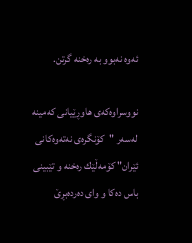ئه‌وه‌ نه‌بوو به‌ ره‌خنه‌ گرتن.

نووسراوه‌كه‌ی‌ هاوڕێیانی‌ كه‌مینه‌ له‌سه‌ر "كۆنگره‌ی نه‌ته‌وه‌كانی ئێران" كۆمه‌ڵێك ره‌خنه‌ و تێبینی‌ باس ده‌كا و وای‌ ده‌رده‌بڕێ‌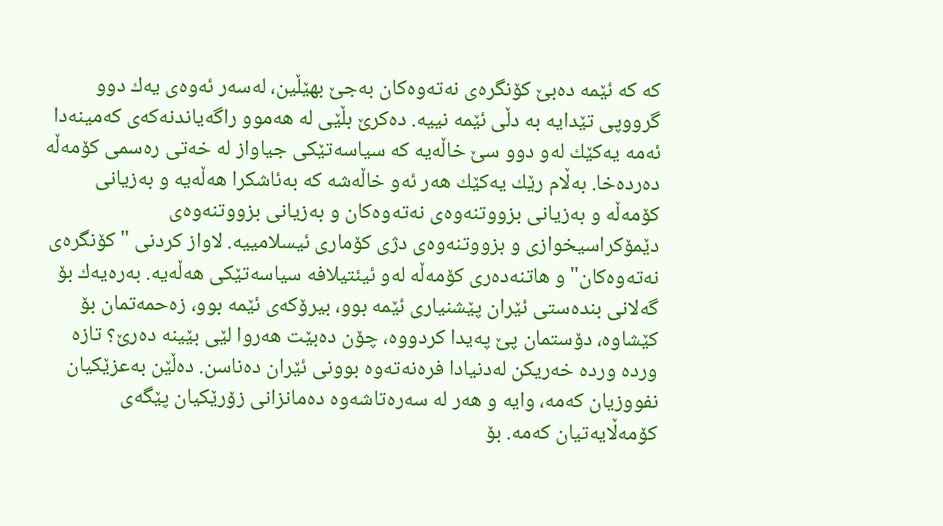كه‌ كه‌ ئێمه‌ ده‌بێ‌ كۆنگره‌ی نه‌ته‌وه‌كان به‌جێ‌ بهێڵین، له‌سه‌ر ئه‌وه‌ی‌ یه‌ك دوو گرووپی‌ تێدایه‌ به‌ دڵی ئێمه‌ نییه‌. ده‌كرێ‌ بڵێی‌ له‌ هه‌موو راگه‌یاندنه‌كه‌ی‌ كه‌مینه‌دا ئه‌مه‌ یه‌كێك له‌و دوو سێ‌ خاڵه‌یه‌ كه‌ سیاسه‌تێكی‌ جیاواز له‌ خه‌تی‌ ره‌سمی‌ كۆمه‌ڵه‌ ده‌رده‌خا. به‌ڵام رێك یه‌كێك هه‌ر ئه‌و خاڵه‌شه‌ كه‌ به‌ئاشكرا هه‌ڵه‌یه‌ و به‌زیانی‌ كۆمه‌ڵه‌ و به‌زیانی‌ بزووتنه‌وه‌ی‌ نه‌ته‌وه‌كان و به‌زیانی‌ بزووتنه‌وه‌ی‌ دێمۆكراسیخوازی‌ و بزووتنه‌وه‌ی‌ دژی‌ كۆماری‌ ئیسلامییه‌. لاواز كردنی‌ "كۆنگره‌ی‌ نه‌ته‌وه‌كان" و هاتنه‌ده‌ری‌ كۆمه‌ڵه‌ له‌و ئیئتیلافه‌ سیاسه‌تێكی‌ هه‌ڵه‌یه‌. به‌ره‌یه‌ك بۆ گه‌لانی‌ بنده‌ستی‌ ئێران پێشنیاری ئێمه‌ بوو، بیرۆكه‌ی ئێمه‌ بوو، زه‌حمه‌تمان بۆ كێشاوه‌، دۆستمان پێ‌ په‌یدا كردووه‌، چۆن ده‌بێت هه‌روا لێی‌ بێینه‌ ده‌رێ‌؟ تازه‌ ورده‌ ورده‌ خه‌ریكن له‌دنیادا فره‌نه‌ته‌وه‌ بوونی ئێران ده‌ناسن. ده‌ڵێن به‌عزێكیان نفووزیان كه‌مه‌، وایه‌ و هه‌ر له‌ سه‌ره‌تاشه‌وه‌ ده‌مانزانی‌ زۆرێكیان پێگه‌ی‌ كۆمه‌ڵایه‌تیان كه‌مه‌. بۆ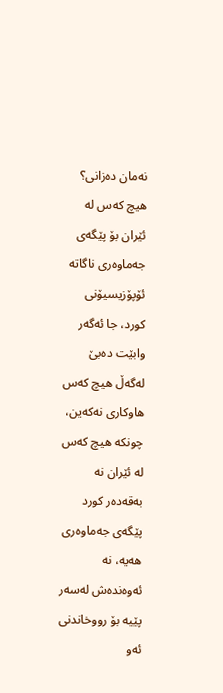نه‌مان ده‌زانی؟ هیچ كه‌س له‌ ئێران بۆ پێگه‌ی‌ جه‌ماوه‌ری‌ ناگاته‌ ئۆپۆزیسیۆنی‌ كورد، جا ئه‌گه‌ر وابێت ده‌بێ‌ له‌گه‌ڵ هیچ كه‌س هاوكاری نه‌كه‌ین، چونكه‌ هیچ كه‌س له‌ ئێران نه‌ به‌قه‌ده‌ر كورد پێگه‌ی‌ جه‌ماوه‌ری‌ هه‌یه‌، نه‌ ئه‌وه‌نده‌ش له‌سه‌ر پێیه‌ بۆ رووخاندنی‌ ئه‌و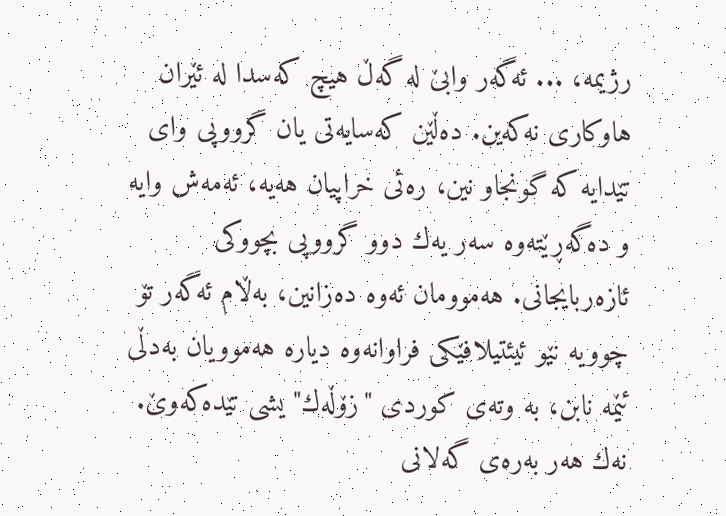رژیمه‌، ... ئه‌گه‌ر وابێ‌ له‌ گه‌ڵ هیچ كه‌سدا له‌ ئێران هاوكاری نه‌كه‌ین. ده‌ڵێن كه‌سایه‌تی‌ یان گرووپی‌ وای‌ تێدایه‌ كه‌ گونجاو نین، ره‌ئی‌ خراپیان هه‌یه‌، ئه‌مه‌ش وایه‌ و ده‌گه‌ڕێته‌وه‌ سه‌ر یه‌ك دوو گرووپی‌ بچووكی‌ ئازه‌ربایجانی‌. هه‌موومان ئه‌وه‌ ده‌زانین، به‌ڵام ئه‌گه‌ر تۆ چوویه‌ نێو ئیئتیلافێكی‌ فراوانه‌وه‌ دیاره‌ هه‌موویان به‌دڵی‌ ئێمه‌ نابن، به‌ وته‌ی‌ كوردی‌ "زۆڵه‌ك"یشی‌ تێده‌كه‌وێ‌. نه‌ك هه‌ر به‌ره‌ی‌ گه‌لانی‌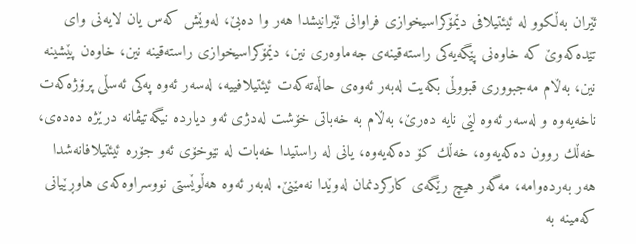ئێران به‌ڵكوو له‌ ئیئتیلافی‌ دێمۆكراسیخوازی‌ فراوانی‌ ئێرانیشدا هه‌ر وا ده‌بێ‌، له‌وێش كه‌س یان لایه‌نی‌ وای‌ تێده‌كه‌وێ‌ كه‌ خاوه‌نی‌ پێگه‌یه‌كی‌ راسته‌قینه‌ی‌ جه‌ماوه‌ری‌ نین، دێمۆكراسیخوازی‌ راسته‌قینه‌ نین، خاوه‌ن پێشینه‌ نین، به‌ڵام مه‌جبووری قبووڵی بكه‌یت له‌به‌ر ئه‌وه‌ی حاڵه‌ته‌كه‌ت ئیئتیلافییه‌، له‌سه‌ر ئه‌وه‌ په‌كی ئه‌سڵی‌ پرۆژه‌كه‌ت ناخه‌یه‌وه‌ و له‌سه‌ر ئه‌وه‌ لێی‌ نایه‌ ده‌رێ‌، به‌ڵام به‌ خه‌باتی‌ خۆشت له‌دژی‌ ئه‌و دیارده‌ نیگه‌تیڤانه‌ درێژه‌ ده‌ده‌ی‌، خه‌ڵك روون ده‌كه‌یه‌وه‌، خه‌ڵك كۆ ده‌كه‌یه‌وه‌، یانی‌ له‌ راستیدا خه‌بات له‌ نێوخۆی‌ ئه‌و جۆره‌ ئیئتیلافانه‌شدا هه‌ر به‌رده‌وامه‌، مه‌گه‌ر هیچ رێگه‌ی‌ كاركردنمان له‌وێدا نه‌مێنێ‌. له‌به‌ر ئه‌وه‌ هه‌ڵوێستی‌ نووسراوه‌كه‌ی‌ هاوڕێیانی‌ كه‌مینه‌ به‌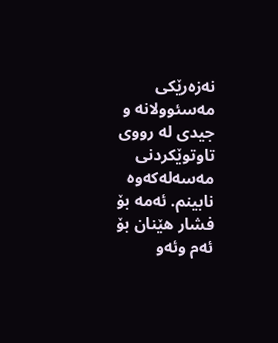نه‌زه‌رێكی مه‌سئوولانه‌ و جیدی له‌ رووی تاوتوێكردنی مه‌سه‌له‌كه‌وه‌ نابینم. ئه‌مه‌ بۆ فشار هێنان بۆ ئه‌م وئه‌و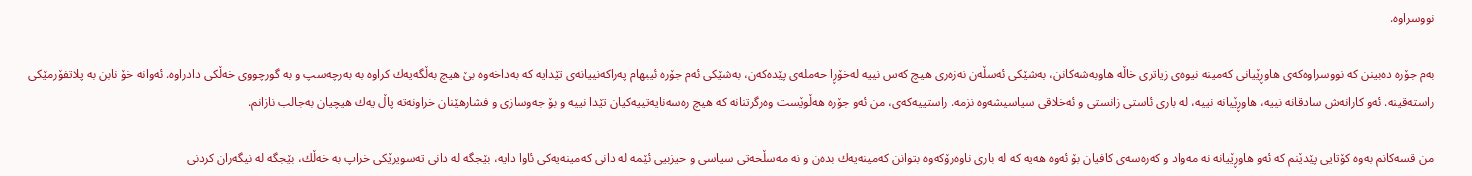نووسراوه‌.

به‌م جۆره‌ ده‌بینن كه‌ نووسراوه‌كه‌ی‌ هاوڕێیانی‌ كه‌مینه‌ نیوه‌ی زیاتری خاڵه‌ هاوبه‌شه‌كانن، به‌شێكی ئه‌سڵه‌ن نه‌زه‌ری‌ هیچ كه‌س نییه‌ له‌خۆڕا حه‌مله‌ی پێده‌كه‌ن، به‌شێكی ئه‌م جۆره‌ ئیبهام په‌راكه‌نییانه‌ی تێدایه‌ كه‌ به‌داخه‌وه‌ بێ‌ هیچ به‌ڵگه‌یه‌ك كراوه‌ به‌ به‌رچه‌سپ و به‌ گورچووی‌ خه‌ڵكی‌ دادراوه‌. ئه‌وانه‌ خۆ نابن به‌ پلاتفۆرمێكی‌ راسته‌قینه‌. ئه‌و كارانه‌ش سادقانه‌ نییه‌، هاوڕێیانه‌ نییه‌، له‌ باری‌ ئاستی‌ زانستی‌ و ئه‌خلاقی‌ سیاسیشه‌وه‌ نزمه‌. راستییه‌كه‌ی‌، من ئه‌و جۆره‌ هه‌ڵوێست وه‌رگرتنانه‌ كه‌ هیچ ره‌سه‌نایه‌تییه‌كیان تێدا نییه‌ و بۆ جه‌وسازی‌ و فشارهێنان خراونه‌ته‌ پاڵ‌ یه‌ك هیچیان به‌جالب نازانم.

من قسه‌كانم به‌وه‌ كۆتایی پێدێنم كه‌ ئه‌و هاوڕێیانه‌ نه‌ مه‌واد و كه‌ره‌سه‌ی‌ كافیان بۆ ئه‌وه‌ هه‌یه‌ كه‌ له‌ باری‌ ناوه‌رۆكه‌وه‌ بتوانن كه‌مینه‌یه‌ك بده‌ن و نه‌ مه‌سڵحه‌تی سیاسی‌ و حیزبیی ئێمه‌ له‌ دانی كه‌مینه‌یه‌كی ئاوا دایه‌، بێجگه‌ له‌ دانی ته‌سویرێكی خراپ به‌ خه‌ڵك، بێجگه‌ له‌ نیگه‌ران كردنی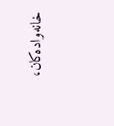خانه‌واده‌كان،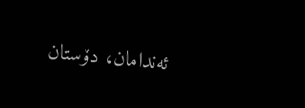ئه‌ندامان، دۆستان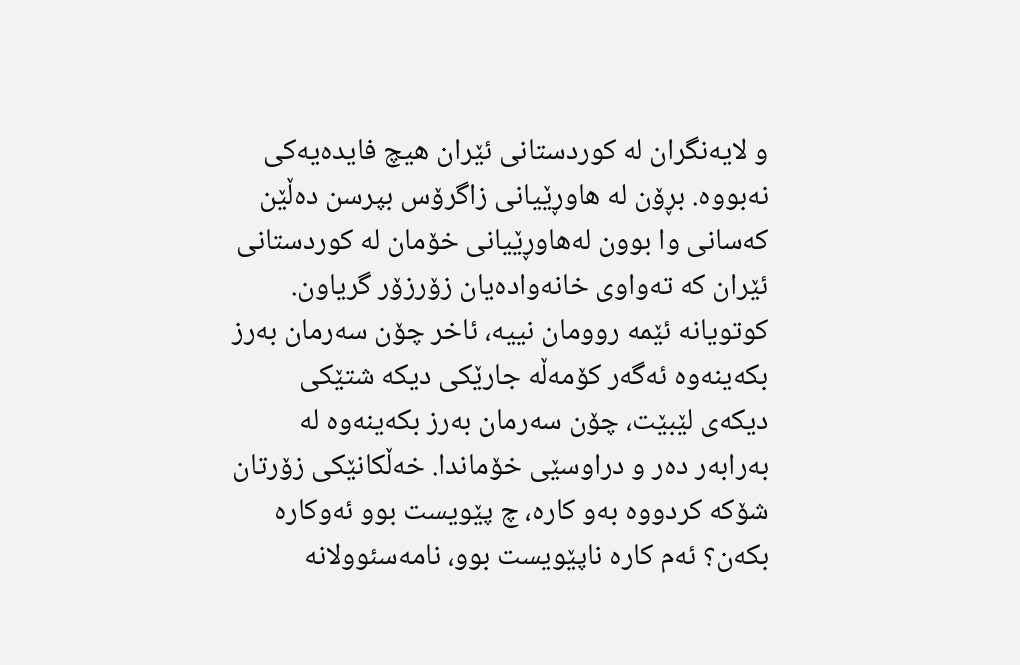و لایه‌نگران له‌ كوردستانی ئێران هیچ فایده‌یه‌كی نه‌بووه‌. بڕۆن له‌ هاوڕێیانی زاگرۆس بپرسن ده‌ڵێن كه‌سانی وا بوون له‌هاوڕێیانی خۆمان له‌ كوردستانی ئێران كه‌ ته‌واوی خانه‌واده‌یان زۆرزۆر گریاون. كوتویانه‌ ئێمه‌ روومان نییه‌، ئاخر چۆن سه‌رمان به‌رز بكه‌ینه‌وه‌ ئه‌گه‌ر كۆمه‌ڵه‌ جارێكی دیكه‌ شتێكی دیكه‌ی لێبێت، چۆن سه‌رمان به‌رز بكه‌ینه‌وه‌ له‌ به‌رابه‌ر ده‌ر و دراوسێی خۆماندا. خه‌ڵكانێكی زۆرتان شۆكه‌ كردووه‌ به‌و كاره‌، چ پێویست بوو ئه‌وكاره‌ بكه‌ن؟ ئه‌م كاره‌ ناپێویست بوو، نامه‌سئوولانه‌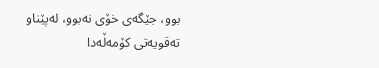بوو، جێگه‌ی خۆی نه‌بوو، له‌پێناو ته‌قویه‌تی كۆمه‌ڵه‌دا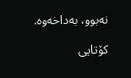نه‌بوو، به‌داخه‌وه‌.

كۆتایی